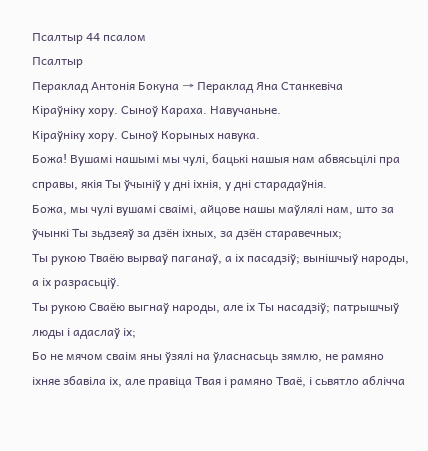Псалтыр 44 псалом
Псалтыр
Пераклад Антонія Бокуна → Пераклад Яна Станкевіча
Кіраўніку хору. Сыноў Караха. Навучаньне.
Кіраўніку хору. Сыноў Корыных навука.
Божа! Вушамі нашымі мы чулі, бацькі нашыя нам абвясьцілі пра справы, якія Ты ўчыніў у дні іхнія, у дні старадаўнія.
Божа, мы чулі вушамі сваімі, айцове нашы маўлялі нам, што за ўчынкі Ты зьдзеяў за дзён іхных, за дзён старавечных;
Ты рукою Тваёю вырваў паганаў, а іх пасадзіў; вынішчыў народы, а іх разрасьціў.
Ты рукою Сваёю выгнаў народы, але іх Ты насадзіў; патрышчыў люды і адаслаў іх;
Бо не мячом сваім яны ўзялі на ўласнасьць зямлю, не рамяно іхняе збавіла іх, але правіца Твая і рамяно Тваё, і сьвятло аблічча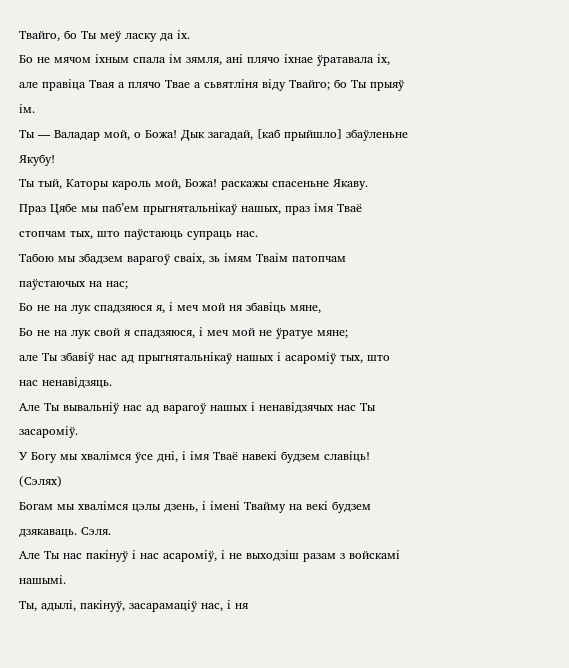Твайго, бо Ты меў ласку да іх.
Бо не мячом іхным спала ім зямля, ані плячо іхнае ўратавала іх, але правіца Твая а плячо Твае а сьвятліня віду Твайго; бо Ты прыяў ім.
Ты — Валадар мой, о Божа! Дык загадай, [каб прыйшло] збаўленьне Якубу!
Ты тый, Каторы кароль мой, Божа! раскажы спасеньне Якаву.
Праз Цябе мы паб’ем прыгнятальнікаў нашых, праз імя Тваё стопчам тых, што паўстаюць супраць нас.
Табою мы збадзем варагоў сваіх, зь імям Тваім патопчам паўстаючых на нас;
Бо не на лук спадзяюся я, і меч мой ня збавіць мяне,
Бо не на лук свой я спадзяюся, і меч мой не ўратуе мяне;
але Ты збавіў нас ад прыгнятальнікаў нашых і асароміў тых, што нас ненавідзяць.
Але Ты вывальніў нас ад варагоў нашых і ненавідзячых нас Ты засароміў.
У Богу мы хвалімся ўсе дні, і імя Тваё навекі будзем славіць! (Сэлях)
Богам мы хвалімся цэлы дзень, і імені Твайму на векі будзем дзякаваць. Сэля.
Але Ты нас пакінуў і нас асароміў, і не выходзіш разам з войскамі нашымі.
Ты, адылі, пакінуў, засарамаціў нас, і ня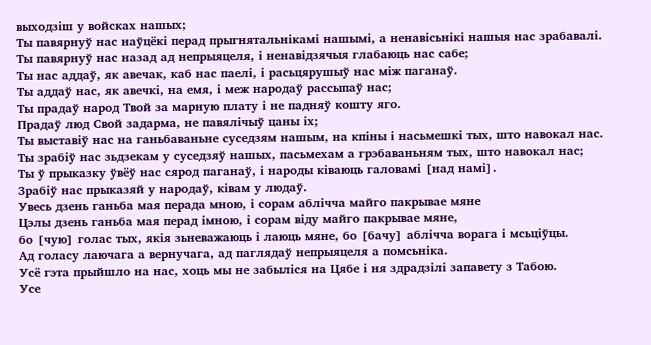выходзіш у войсках нашых;
Ты павярнуў нас наўцёкі перад прыгнятальнікамі нашымі, а ненавісьнікі нашыя нас зрабавалі.
Ты павярнуў нас назад ад непрыяцеля, і ненавідзячыя глабаюць нас сабе;
Ты нас аддаў, як авечак, каб нас паелі, і расьцярушыў нас між паганаў.
Ты аддаў нас, як авечкі, на емя, і меж народаў рассыпаў нас;
Ты прадаў народ Твой за марную плату і не падняў кошту яго.
Прадаў люд Свой задарма, не павялічыў цаны іх;
Ты выставіў нас на ганьбаваньне суседзям нашым, на кпіны і насьмешкі тых, што навокал нас.
Ты зрабіў нас зьдзекам у суседзяў нашых, пасьмехам а грэбаваньням тых, што навокал нас;
Ты ў прыказку ўвёў нас сярод паганаў, і народы ківаюць галовамі [над намі].
Зрабіў нас прыказяй у народаў, ківам у людаў.
Увесь дзень ганьба мая перада мною, і сорам аблічча майго пакрывае мяне
Цэлы дзень ганьба мая перад імною, і сорам віду майго пакрывае мяне,
бо [чую] голас тых, якія зьневажаюць і лаюць мяне, бо [бачу] аблічча ворага і мсьціўцы.
Ад голасу лаючага а вернучага, ад паглядаў непрыяцеля а помсьніка.
Усё гэта прыйшло на нас, хоць мы не забыліся на Цябе і ня здрадзілі запавету з Табою.
Усе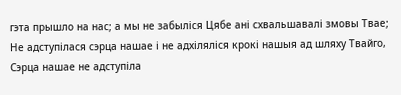гэта прышло на нас; а мы не забыліся Цябе ані схвальшавалі змовы Твае;
Не адступілася сэрца нашае і не адхіляліся крокі нашыя ад шляху Твайго,
Сэрца нашае не адступіла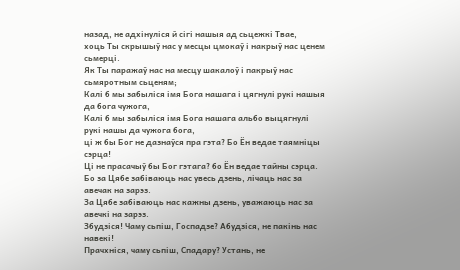назад, не адхінуліся й сігі нашыя ад сьцежкі Твае,
хоць Ты скрышыў нас у месцы цмокаў і накрыў нас ценем сьмерці.
Як Ты паражаў нас на месцу шакалоў і пакрыў нас сьмяротным сьценям;
Калі б мы забыліся імя Бога нашага і цягнулі рукі нашыя да бога чужога,
Калі б мы забыліся імя Бога нашага альбо выцягнулі рукі нашы да чужога бога,
ці ж бы Бог не дазнаўся пра гэта? Бо Ён ведае таямніцы сэрца!
Ці не прасачыў бы Бог гэтага? бо Ён ведае тайны сэрца.
Бо за Цябе забіваюць нас увесь дзень, лічаць нас за авечак на зарэз.
За Цябе забіваюць нас кажны дзень, уважаюць нас за авечкі на зарэз.
Збудзіся! Чаму сьпіш, Госпадзе? Абудзіся, не пакінь нас навекі!
Прачхніся, чаму сьпіш, Спадару? Устань, не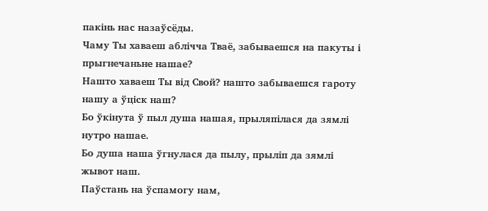пакінь нас назаўсёды.
Чаму Ты хаваеш аблічча Тваё, забываешся на пакуты і прыгнечаньне нашае?
Нашто хаваеш Ты від Свой? нашто забываешся гароту нашу а ўціск наш?
Бо ўкінута ў пыл душа нашая, прыляпілася да зямлі нутро нашае.
Бо душа наша ўгнулася да пылу, прыліп да зямлі жывот наш.
Паўстань на ўспамогу нам,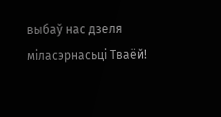выбаў нас дзеля міласэрнасьці Тваёй!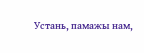Устань, памажы нам,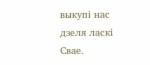выкупі нас дзеля ласкі Свае.